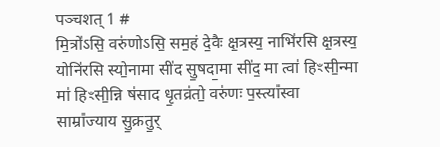पञ्चशत् 1 #
मि॒त्रो॑ऽसि॒ वरु॑णोऽसि॒ सम॒हं दे॒वैः क्ष॒त्रस्य॒ नाभि॑रसि क्ष॒त्रस्य॒ योनि॑रसि स्यो॒नामा सी॑द सु॒षदा॒मा सी॑द॒ मा त्वा॑ हिꣳसी॒न्मा मा॑ हिꣳसी॒न्नि ष॑साद धृ॒तव्र॑तो॒ वरु॑णः प॒स्त्या᳚स्वा साम्रा᳚ज्याय सु॒क्रतु॒र्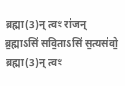ब्रह्मा(3)न् त्वꣳ रा॑जन् ब्र॒ह्माऽसि॑ सवि॒ताऽसि॑ स॒त्यस॑वो॒ ब्रह्मा(3)न् त्वꣳ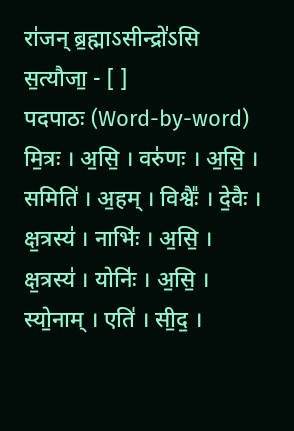रा॑जन् ब्र॒ह्माऽसीन्द्रो॑ऽसि स॒त्यौजा॒ - [ ]
पदपाठः (Word-by-word)
मि॒त्रः । अ॒सि॒ । वरु॑णः । अ॒सि॒ । समिति॑ । अ॒हम् । विश्वैः᳚ । दे॒वैः । क्ष॒त्रस्य॑ । नाभिः॑ । अ॒सि॒ । क्ष॒त्रस्य॑ । योनिः॑ । अ॒सि॒ । स्यो॒नाम् । एति॑ । सी॒द॒ ।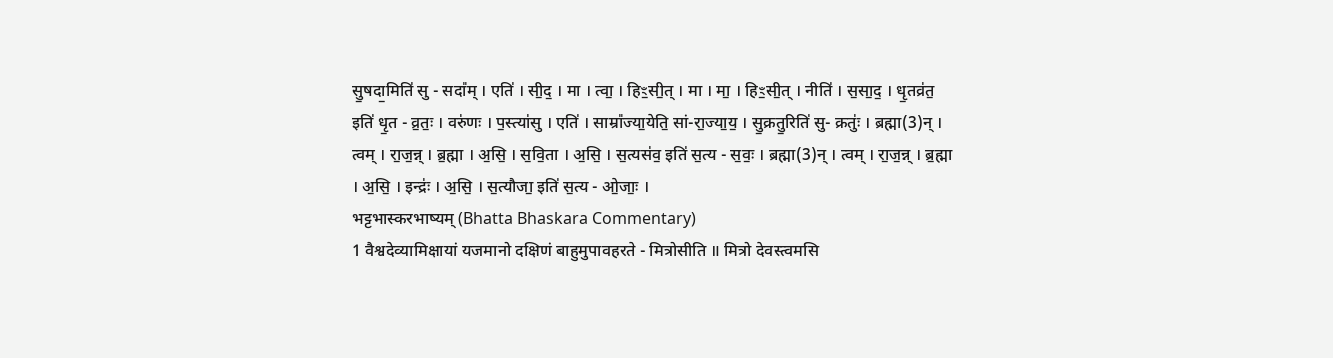सु॒षदा॒मिति॑ सु - सदा᳚म् । एति॑ । सी॒द॒ । मा । त्वा॒ । हिꣳ॒सी॒त् । मा । मा॒ । हिꣳ॒सी॒त् । नीति॑ । स॒सा॒द॒ । धृ॒तव्र॑त॒ इति॑ धृ॒त - व्र॒तः॒ । वरु॑णः । प॒स्त्या॑सु । एति॑ । साम्रा᳚ज्या॒येति॒ सां-रा॒ज्या॒य॒ । सु॒क्रतु॒रिति॑ सु- क्रतुः॑ । ब्रह्मा(3)न् । त्वम् । रा॒ज॒न्न् । ब्र॒ह्मा । अ॒सि॒ । स॒वि॒ता । अ॒सि॒ । स॒त्यस॑व॒ इति॑ स॒त्य - स॒वः॒ । ब्रह्मा(3)न् । त्वम् । रा॒ज॒न्न् । ब्र॒ह्मा । अ॒सि॒ । इन्द्रः॑ । अ॒सि॒ । स॒त्यौजा॒ इति॑ स॒त्य - ओ॒जाः॒ ।
भट्टभास्करभाष्यम् (Bhatta Bhaskara Commentary)
1 वैश्वदेव्यामिक्षायां यजमानो दक्षिणं बाहुमुपावहरते - मित्रोसीति ॥ मित्रो देवस्त्वमसि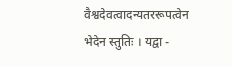वैश्वदेवत्वादन्यतररूपत्वेन भेदेन स्तुतिः । यद्वा -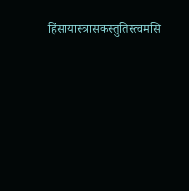हिंसायास्त्रासकस्तुतिस्त्वमसि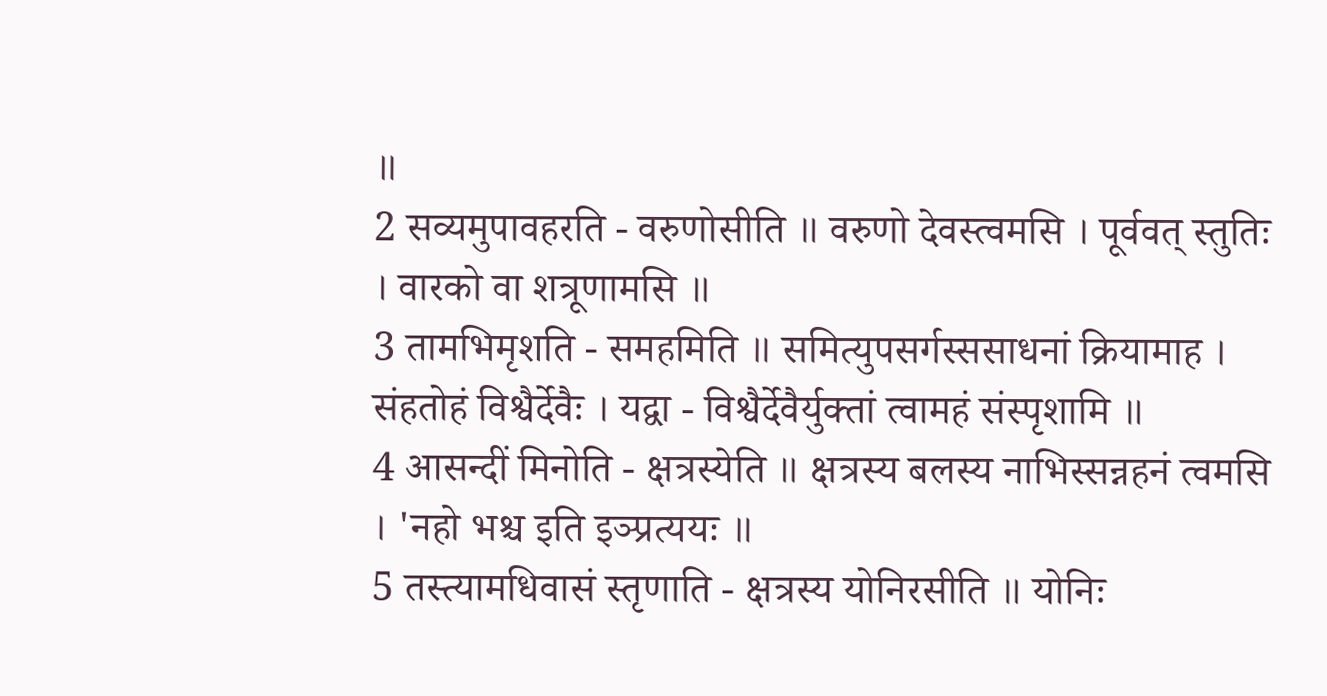॥
2 सव्यमुपावहरति - वरुणोसीति ॥ वरुणो देवस्त्वमसि । पूर्ववत् स्तुतिः । वारको वा शत्रूणामसि ॥
3 तामभिमृशति - समहमिति ॥ समित्युपसर्गस्ससाधनां क्रियामाह । संहतोहं विश्वैर्देवैः । यद्वा - विश्वैर्देवैर्युक्तां त्वामहं संस्पृशामि ॥
4 आसन्दीं मिनोति - क्षत्रस्येति ॥ क्षत्रस्य बलस्य नाभिस्सन्नहनं त्वमसि । 'नहो भश्च इति इञ्प्रत्ययः ॥
5 तस्त्यामधिवासं स्तृणाति - क्षत्रस्य योनिरसीति ॥ योनिः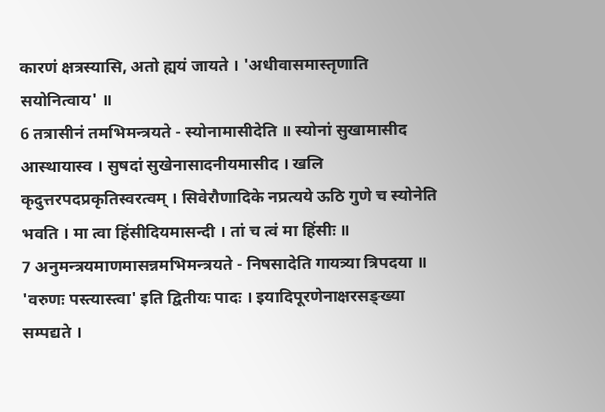कारणं क्षत्रस्यासि, अतो ह्ययं जायते । 'अधीवासमास्तृणाति सयोनित्वाय' ॥
6 तत्रासीनं तमभिमन्त्रयते - स्योनामासीदेति ॥ स्योनां सुखामासीद आस्थायास्व । सुषदां सुखेनासादनीयमासीद । खलि कृदुत्तरपदप्रकृतिस्वरत्वम् । सिवेरौणादिके नप्रत्यये ऊठि गुणे च स्योनेति भवति । मा त्वा हिंसीदियमासन्दी । तां च त्वं मा हिंसीः ॥
7 अनुमन्त्रयमाणमासन्नमभिमन्त्रयते - निषसादेति गायत्र्या त्रिपदया ॥ 'वरुणः पस्त्यास्त्वा' इति द्वितीयः पादः । इयादिपूरणेनाक्षरसङ्ख्या सम्पद्यते ।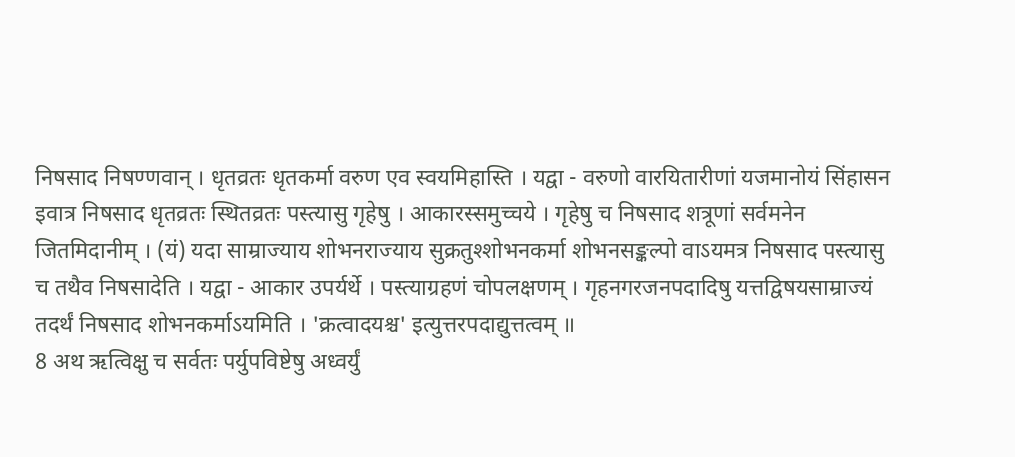निषसाद निषण्णवान् । धृतव्रतः धृतकर्मा वरुण एव स्वयमिहास्ति । यद्वा - वरुणो वारयितारीणां यजमानोयं सिंहासन इवात्र निषसाद धृतव्रतः स्थितव्रतः पस्त्यासु गृहेषु । आकारस्समुच्चये । गृहेषु च निषसाद शत्रूणां सर्वमनेन जितमिदानीम् । (यं) यदा साम्राज्याय शोभनराज्याय सुक्रतुश्शोभनकर्मा शोभनसङ्कल्पो वाऽयमत्र निषसाद पस्त्यासु च तथैव निषसादेति । यद्वा - आकार उपर्यर्थे । पस्त्याग्रहणं चोपलक्षणम् । गृहनगरजनपदादिषु यत्तद्विषयसाम्राज्यं तदर्थं निषसाद शोभनकर्माऽयमिति । 'क्रत्वादयश्च' इत्युत्तरपदाद्युत्तत्वम् ॥
8 अथ ऋत्विक्षु च सर्वतः पर्युपविष्टेषु अध्वर्युं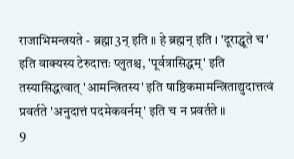राजाभिमन्त्रयते - ब्रह्मा3न् इति ॥ हे ब्रह्मन् इति । 'दूराद्धूते च' इति वाक्यस्य टेरुदात्तः प्लुतश्च, 'पूर्वत्रासिद्धम्' इति तस्यासिद्धत्वात् 'आमन्त्रितस्य' इति षाष्ठिकमामन्त्रिताद्युदात्तत्वं प्रवर्तते 'अनुदात्तं पदमेकवर्नम्' इति च न प्रवर्तते ॥
9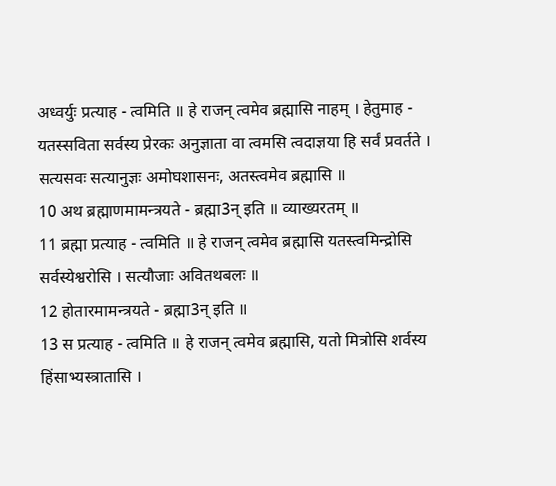अध्वर्युः प्रत्याह - त्वमिति ॥ हे राजन् त्वमेव ब्रह्मासि नाहम् । हेतुमाह - यतस्सविता सर्वस्य प्रेरकः अनुज्ञाता वा त्वमसि त्वदाज्ञया हि सर्वं प्रवर्तते । सत्यसवः सत्यानुज्ञः अमोघशासनः, अतस्त्वमेव ब्रह्मासि ॥
10 अथ ब्रह्माणमामन्त्रयते - ब्रह्मा3न् इति ॥ व्याख्यरतम् ॥
11 ब्रह्मा प्रत्याह - त्वमिति ॥ हे राजन् त्वमेव ब्रह्मासि यतस्त्वमिन्द्रोसि सर्वस्येश्वरोसि । सत्यौजाः अवितथबलः ॥
12 होतारमामन्त्रयते - ब्रह्मा3न् इति ॥
13 स प्रत्याह - त्वमिति ॥ हे राजन् त्वमेव ब्रह्मासि, यतो मित्रोसि शर्वस्य हिंसाभ्यस्त्रातासि ।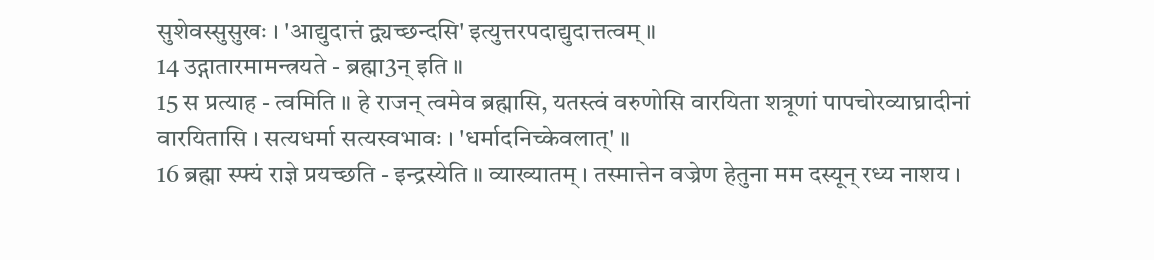सुशेवस्सुसुखः । 'आद्युदात्तं द्व्यच्छन्दसि' इत्युत्तरपदाद्युदात्तत्वम् ॥
14 उद्गातारमामन्त्रयते - ब्रह्मा3न् इति ॥
15 स प्रत्याह - त्वमिति ॥ हे राजन् त्वमेव ब्रह्मासि, यतस्त्वं वरुणोसि वारयिता शत्रूणां पापचोरव्याघ्रादीनां वारयितासि । सत्यधर्मा सत्यस्वभावः । 'धर्मादनिच्केवलात्' ॥
16 ब्रह्मा स्फ्यं राज्ञे प्रयच्छति - इन्द्रस्येति ॥ व्याख्यातम् । तस्मात्तेन वज्रेण हेतुना मम दस्यून् रध्य नाशय ।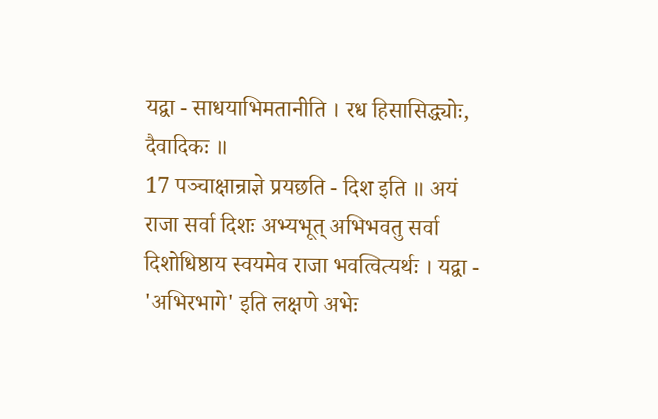यद्वा - साधयाभिमतानीति । रध हिसासिद्ध्योः, दैवादिकः ॥
17 पञ्चाक्षान्राज्ञे प्रयछति - दिश इति ॥ अयं राजा सर्वा दिशः अभ्यभूत् अभिभवतु सर्वा दिशोधिष्ठाय स्वयमेव राजा भवत्वित्यर्थः । यद्वा - 'अभिरभागे' इति लक्षणे अभेः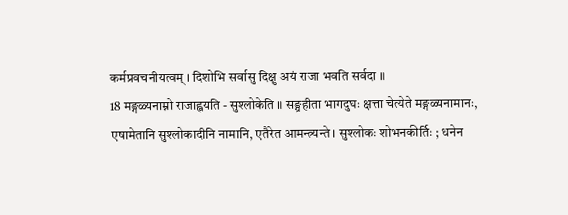कर्मप्रवचनीयत्वम् । दिशोभि सर्वासु दिक्षु अयं राजा भवति सर्वदा ॥
18 मङ्गळ्यनाम्नो राजाह्वयति - सुश्लोकेति ॥ सङ्ग्रहीता भागदुघः क्षत्ता चेत्येते मङ्गळ्यनामानः, एषामेतानि सुश्लोकादीनि नामानि, एतैरेत आमन्त्र्यन्ते । सुश्लोकः शोभनकीर्तिः ; धनेन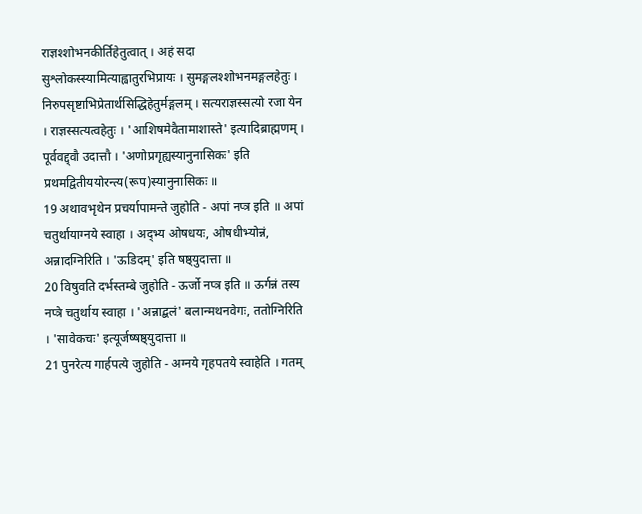राज्ञश्शोभनकीर्तिहेतुत्वात् । अहं सदा सुश्लोकस्स्यामित्याह्वातुरभिप्रायः । सुमङ्गलश्शोभनमङ्गलहेतुः । निरुपसृष्टाभिप्रेतार्थसिद्धिहेतुर्मङ्गलम् । सत्यराज्ञस्सत्यो रजा येन । राज्ञस्सत्यत्वहेतुः । 'आशिषमेवैतामाशास्ते' इत्यादिब्राह्मणम् । पूर्ववद्द्वौ उदात्तौ । 'अणोप्रगृह्यस्यानुनासिकः' इति प्रथमद्वितीययोरन्त्य(रूप)स्यानुनासिकः ॥
19 अथावभृथेन प्रचर्यापामन्ते जुहोति - अपां नप्त्र इति ॥ अपां चतुर्थायाग्नये स्वाहा । अद्भ्य ओषधयः, ओषधीभ्योन्नं, अन्नादग्निरिति । 'ऊडिदम्' इति षष्ठ्युदात्ता ॥
20 विषुवति दर्भस्तम्बे जुहोति - ऊर्जो नप्त्र इति ॥ ऊर्गन्नं तस्य नप्त्रे चतुर्थाय स्वाहा । 'अन्नाद्बलं' बलान्मथनवेगः, ततोग्निरिति । 'सावेकचः' इत्यूर्जष्षष्ठ्युदात्ता ॥
21 पुनरेत्य गार्हपत्ये जुहोति - अग्नये गृहपतये स्वाहेति । गतम्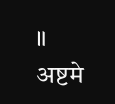॥
अष्टमे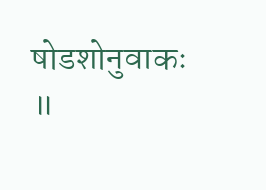षोडशोनुवाकः ॥